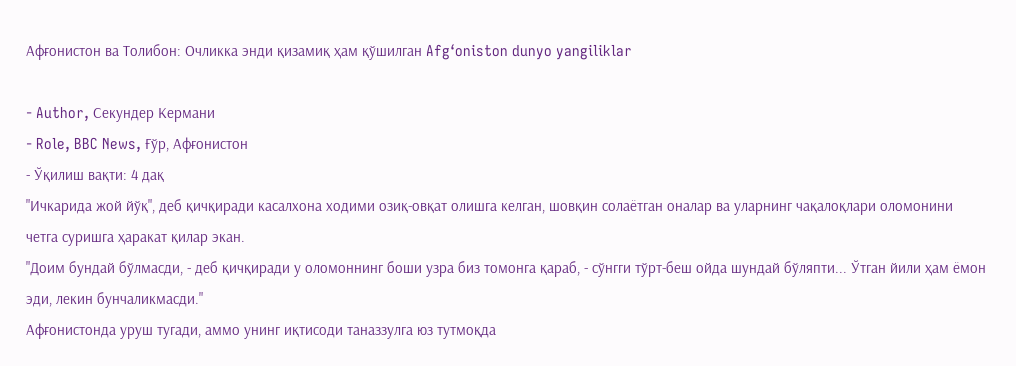Афғонистон ва Толибон: Очликка энди қизамиқ ҳам қўшилган Afg‘oniston dunyo yangiliklar

- Author, Секундер Кермани
- Role, BBC News, Ғўр, Афғонистон
- Ўқилиш вақти: 4 дақ
"Ичкарида жой йўқ", деб қичқиради касалхона ходими озиқ-овқат олишга келган, шовқин солаётган оналар ва уларнинг чақалоқлари оломонини четга суришга ҳаракат қилар экан.
"Доим бундай бўлмасди, - деб қичқиради у оломоннинг боши узра биз томонга қараб, - сўнгги тўрт-беш ойда шундай бўляпти... Ўтган йили ҳам ёмон эди, лекин бунчаликмасди."
Афғонистонда уруш тугади, аммо унинг иқтисоди таназзулга юз тутмоқда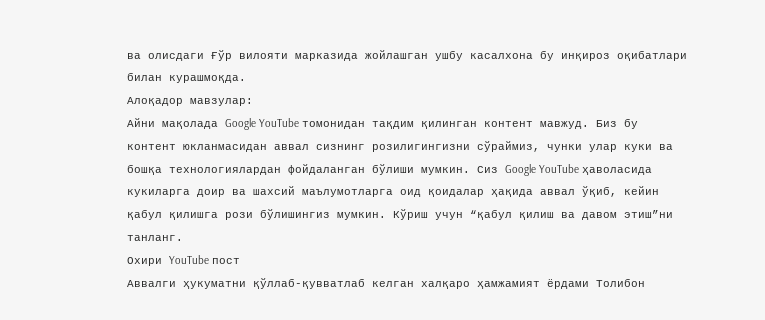ва олисдаги Ғўр вилояти марказида жойлашган ушбу касалхона бу инқироз оқибатлари билан курашмоқда.
Алоқадор мавзулар:
Айни мақолада Google YouTube томонидан тақдим қилинган контент мавжуд. Биз бу контент юкланмасидан аввал сизнинг розилигингизни сўраймиз, чунки улар куки ва бошқа технологиялардан фойдаланган бўлиши мумкин. Сиз Google YouTube ҳаволасида кукиларга доир ва шахсий маълумотларга оид қоидалар ҳақида аввал ўқиб, кейин қабул қилишга рози бўлишингиз мумкин. Кўриш учун “қабул қилиш ва давом этиш”ни танланг.
Охири YouTube пост
Аввалги ҳукуматни қўллаб-қувватлаб келган халқаро ҳамжамият ёрдами Толибон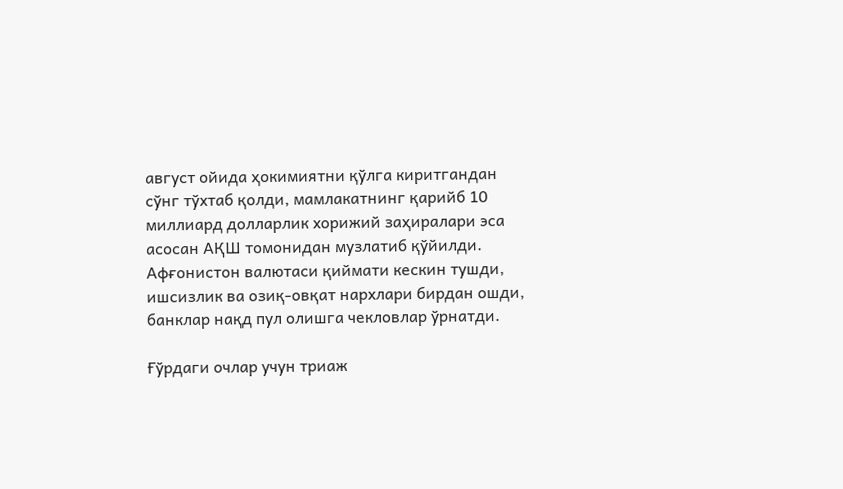август ойида ҳокимиятни қўлга киритгандан сўнг тўхтаб қолди, мамлакатнинг қарийб 10 миллиард долларлик хорижий заҳиралари эса асосан АҚШ томонидан музлатиб қўйилди.
Афғонистон валютаси қиймати кескин тушди, ишсизлик ва озиқ-овқат нархлари бирдан ошди, банклар нақд пул олишга чекловлар ўрнатди.

Ғўрдаги очлар учун триаж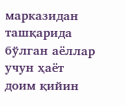марказидан ташқарида бўлган аёллар учун ҳаёт доим қийин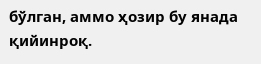бўлган, аммо ҳозир бу янада қийинроқ.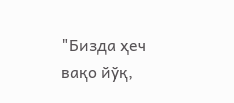"Бизда ҳеч вақо йўқ,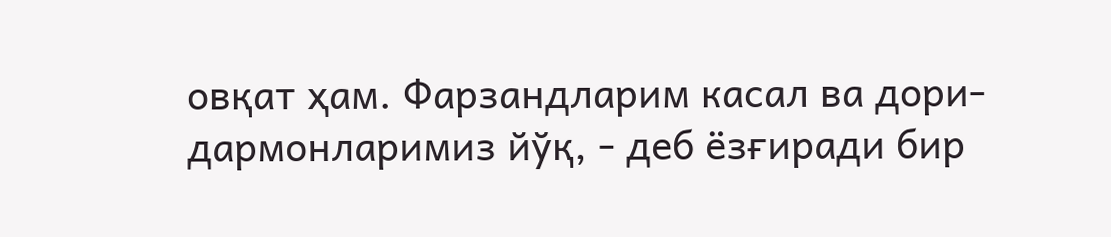овқат ҳам. Фарзандларим касал ва дори-дармонларимиз йўқ, - деб ёзғиради бир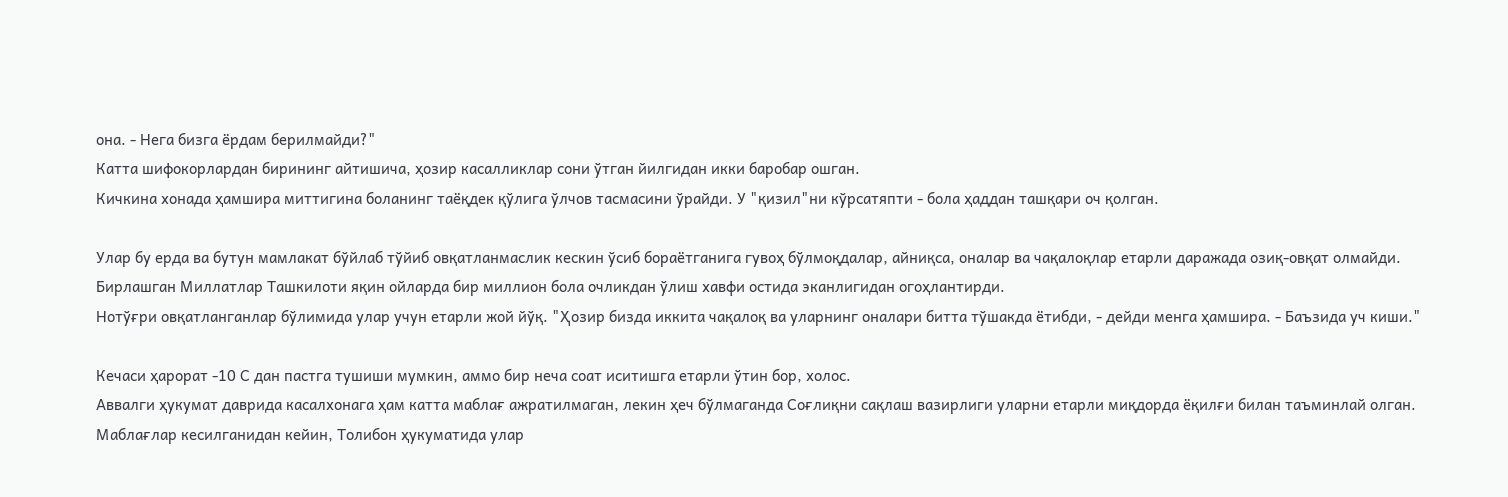она. - Нега бизга ёрдам берилмайди?"
Катта шифокорлардан бирининг айтишича, ҳозир касалликлар сони ўтган йилгидан икки баробар ошган.
Кичкина хонада ҳамшира миттигина боланинг таёқдек қўлига ўлчов тасмасини ўрайди. У "қизил"ни кўрсатяпти - бола ҳаддан ташқари оч қолган.

Улар бу ерда ва бутун мамлакат бўйлаб тўйиб овқатланмаслик кескин ўсиб бораётганига гувоҳ бўлмоқдалар, айниқса, оналар ва чақалоқлар етарли даражада озиқ-овқат олмайди.
Бирлашган Миллатлар Ташкилоти яқин ойларда бир миллион бола очликдан ўлиш хавфи остида эканлигидан огоҳлантирди.
Нотўғри овқатланганлар бўлимида улар учун етарли жой йўқ. "Ҳозир бизда иккита чақалоқ ва уларнинг оналари битта тўшакда ётибди, - дейди менга ҳамшира. - Баъзида уч киши."

Кечаси ҳарорат -10 С дан пастга тушиши мумкин, аммо бир неча соат иситишга етарли ўтин бор, холос.
Аввалги ҳукумат даврида касалхонага ҳам катта маблағ ажратилмаган, лекин ҳеч бўлмаганда Соғлиқни сақлаш вазирлиги уларни етарли миқдорда ёқилғи билан таъминлай олган.
Маблағлар кесилганидан кейин, Толибон ҳукуматида улар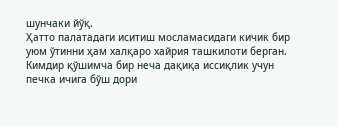шунчаки йўқ.
Ҳатто палатадаги иситиш мосламасидаги кичик бир уюм ўтинни ҳам халқаро хайрия ташкилоти берган.
Кимдир қўшимча бир неча дақиқа иссиқлик учун печка ичига бўш дори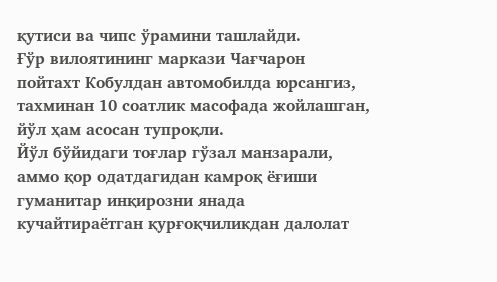қутиси ва чипс ўрамини ташлайди.
Ғўр вилоятининг маркази Чағчарон пойтахт Кобулдан автомобилда юрсангиз, тахминан 10 соатлик масофада жойлашган, йўл ҳам асосан тупроқли.
Йўл бўйидаги тоғлар гўзал манзарали, аммо қор одатдагидан камроқ ёғиши гуманитар инқирозни янада кучайтираётган қурғоқчиликдан далолат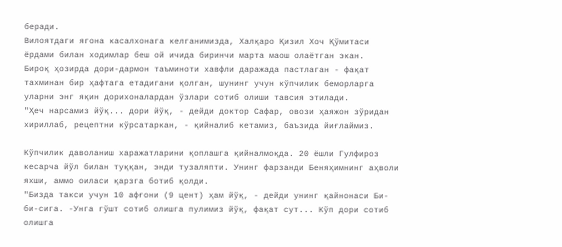беради.
Вилоятдаги ягона касалхонага келганимизда, Халқаро Қизил Хоч Қўмитаси ёрдами билан ходимлар беш ой ичида биринчи марта маош олаётган экан.
Бироқ ҳозирда дори-дармон таъминоти хавфли даражада пастлаган - фақат тахминан бир ҳафтага етадигани қолган, шунинг учун кўпчилик беморларга уларни энг яқин дорихоналардан ўзлари сотиб олиши тавсия этилади.
"Ҳеч нарсамиз йўқ... дори йўқ, - дейди доктор Сафар, овози ҳаяжон зўридан хириллаб, рецептни кўрсатаркан, - қийналиб кетамиз, баъзида йиғлаймиз.

Кўпчилик даволаниш харажатларини қоплашга қийналмоқда. 20 ёшли Гулфироз кесарча йўл билан туққан, энди тузаляпти. Унинг фарзанди Беняҳимнинг аҳволи яхши, аммо оиласи қарзга ботиб қолди.
"Бизда такси учун 10 афғони (9 цент) ҳам йўқ, - дейди унинг қайнонаси Би-би-сига. -Унга гўшт сотиб олишга пулимиз йўқ, фақат сут... Кўп дори сотиб олишга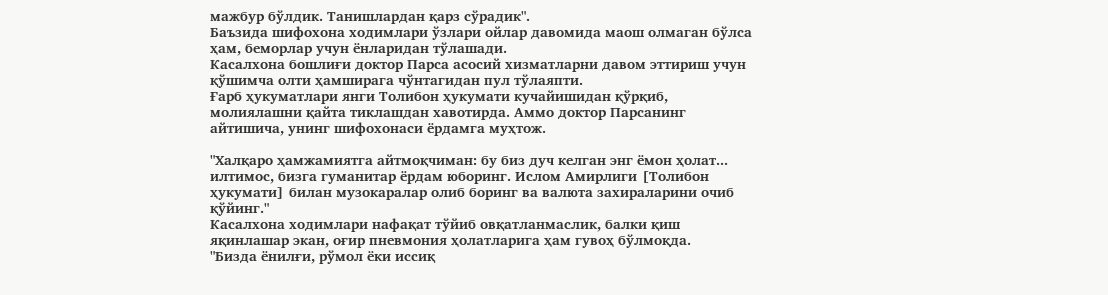мажбур бўлдик. Танишлардан қарз сўрадик".
Баъзида шифохона ходимлари ўзлари ойлар давомида маош олмаган бўлса ҳам, беморлар учун ёнларидан тўлашади.
Касалхона бошлиғи доктор Парса асосий хизматларни давом эттириш учун қўшимча олти ҳамширага чўнтагидан пул тўлаяпти.
Ғарб ҳукуматлари янги Толибон ҳукумати кучайишидан қўрқиб, молиялашни қайта тиклашдан хавотирда. Аммо доктор Парсанинг айтишича, унинг шифохонаси ёрдамга муҳтож.

"Халқаро ҳамжамиятга айтмоқчиман: бу биз дуч келган энг ёмон ҳолат... илтимос, бизга гуманитар ёрдам юборинг. Ислом Амирлиги [Толибон ҳукумати] билан музокаралар олиб боринг ва валюта захираларини очиб қўйинг."
Касалхона ходимлари нафақат тўйиб овқатланмаслик, балки қиш яқинлашар экан, оғир пневмония ҳолатларига ҳам гувоҳ бўлмоқда.
"Бизда ёнилғи, рўмол ёки иссиқ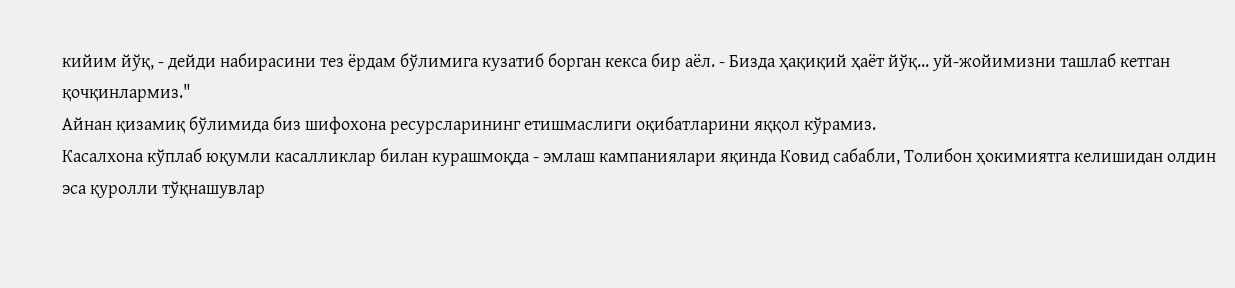кийим йўқ, - дейди набирасини тез ёрдам бўлимига кузатиб борган кекса бир аёл. - Бизда ҳақиқий ҳаёт йўқ... уй-жойимизни ташлаб кетган қочқинлармиз."
Айнан қизамиқ бўлимида биз шифохона ресурсларининг етишмаслиги оқибатларини яққол кўрамиз.
Касалхона кўплаб юқумли касалликлар билан курашмоқда - эмлаш кампаниялари яқинда Ковид сабабли, Толибон ҳокимиятга келишидан олдин эса қуролли тўқнашувлар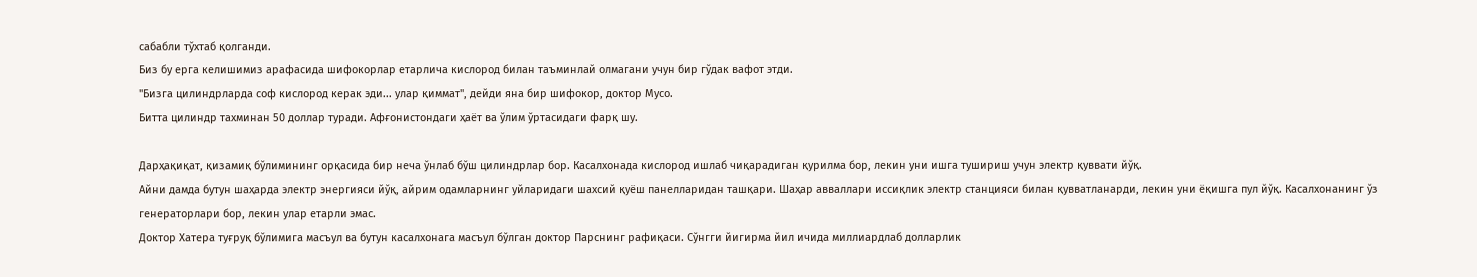сабабли тўхтаб қолганди.
Биз бу ерга келишимиз арафасида шифокорлар етарлича кислород билан таъминлай олмагани учун бир гўдак вафот этди.
"Бизга цилиндрларда соф кислород керак эди... улар қиммат", дейди яна бир шифокор, доктор Мусо.
Битта цилиндр тахминан 50 доллар туради. Афғонистондаги ҳаёт ва ўлим ўртасидаги фарқ шу.

Дарҳақиқат, қизамиқ бўлимининг орқасида бир неча ўнлаб бўш цилиндрлар бор. Касалхонада кислород ишлаб чиқарадиган қурилма бор, лекин уни ишга тушириш учун электр қуввати йўқ.
Айни дамда бутун шаҳарда электр энергияси йўқ, айрим одамларнинг уйларидаги шахсий қуёш панелларидан ташқари. Шаҳар авваллари иссиқлик электр станцияси билан қувватланарди, лекин уни ёқишга пул йўқ. Касалхонанинг ўз генераторлари бор, лекин улар етарли эмас.
Доктор Хатера туғруқ бўлимига масъул ва бутун касалхонага масъул бўлган доктор Парснинг рафиқаси. Сўнгги йигирма йил ичида миллиардлаб долларлик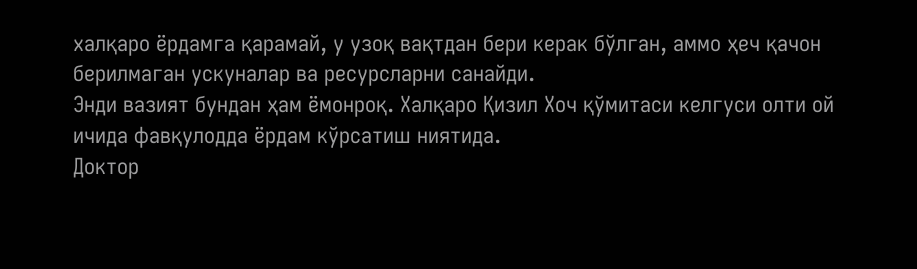халқаро ёрдамга қарамай, у узоқ вақтдан бери керак бўлган, аммо ҳеч қачон берилмаган ускуналар ва ресурсларни санайди.
Энди вазият бундан ҳам ёмонроқ. Халқаро Қизил Хоч қўмитаси келгуси олти ой ичида фавқулодда ёрдам кўрсатиш ниятида.
Доктор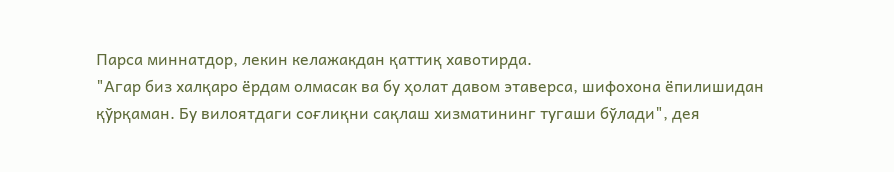Парса миннатдор, лекин келажакдан қаттиқ хавотирда.
"Агар биз халқаро ёрдам олмасак ва бу ҳолат давом этаверса, шифохона ёпилишидан қўрқаман. Бу вилоятдаги соғлиқни сақлаш хизматининг тугаши бўлади", дея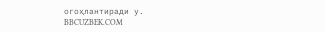огоҳлантиради у.
BBCUZBEK.COM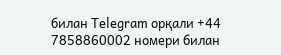билан Telegram орқали +44 7858860002 номери билан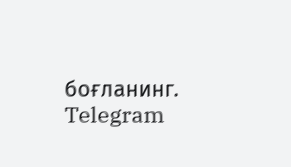боғланинг.
Telegram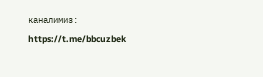каналимиз: https://t.me/bbcuzbek